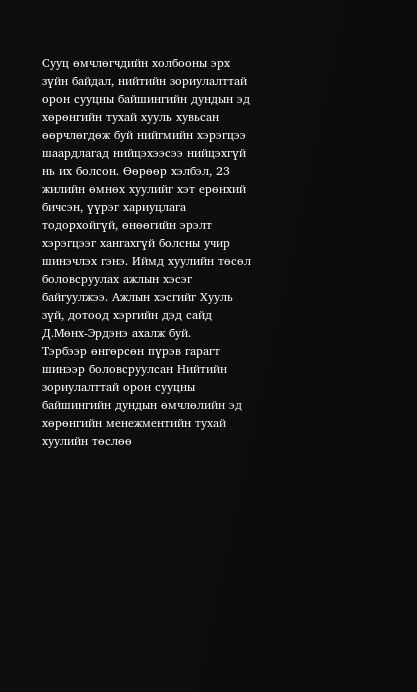Сууц өмчлөгчдийн холбооны эрх зүйн байдал, нийтийн зориулалттай орон сууцны байшингийн дундын эд хөрөнгийн тухай хууль хувьсан өөрчлөгдөж буй нийгмийн хэрэгцээ шаардлагад нийцэхээсээ нийцэхгүй нь их болсон. Өөрөөр хэлбэл, 23 жилийн өмнөх хуулийг хэт ерөнхий бичсэн, үүрэг хариуцлага тодорхойгүй, өнөөгийн эрэлт хэрэгцээг хангахгүй болсны учир шинэчлэх гэнэ. Иймд хуулийн төсөл боловсруулах ажлын хэсэг байгуулжээ. Ажлын хэсгийг Хууль зүй, дотоод хэргийн дэд сайд Д.Мөнх-Эрдэнэ ахалж буй.
Тэрбээр өнгөрсөн пүрэв гарагт шинээр боловсруулсан Нийтийн зориулалттай орон сууцны байшингийн дундын өмчлөлийн эд хөрөнгийн менежментийн тухай хуулийн төслөө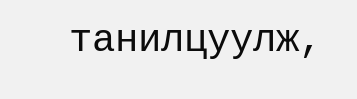танилцуулж,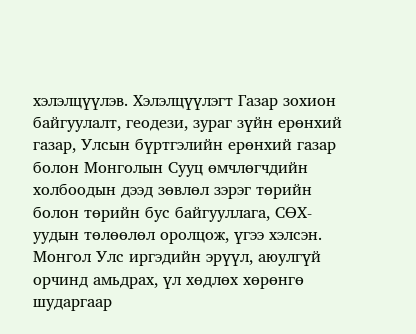хэлэлцүүлэв. Хэлэлцүүлэгт Газар зохион байгуулалт, геодези, зураг зүйн ерөнхий газар, Улсын бүртгэлийн ерөнхий газар болон Монголын Сууц өмчлөгчдийн холбоодын дээд зөвлөл зэрэг төрийн болон төрийн бус байгууллага, СӨХ-уудын төлөөлөл оролцож, үгээ хэлсэн.
Монгол Улс иргэдийн эрүүл, аюулгүй орчинд амьдрах, үл хөдлөх хөрөнгө шударгаар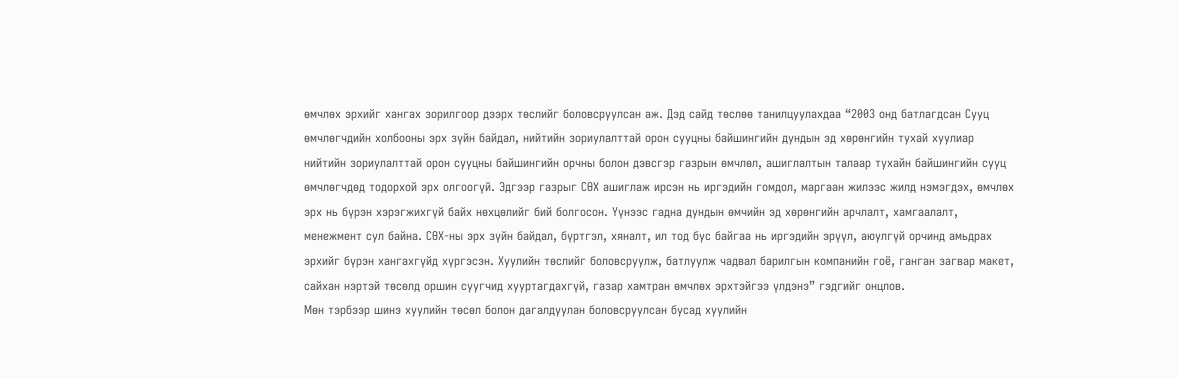өмчлөх эрхийг хангах зорилгоор дээрх төслийг боловсруулсан аж. Дэд сайд төслөө танилцуулахдаа “2003 онд батлагдсан Сууц өмчлөгчдийн холбооны эрх зүйн байдал, нийтийн зориулалттай орон сууцны байшингийн дундын эд хөрөнгийн тухай хуулиар нийтийн зориулалттай орон сууцны байшингийн орчны болон дэвсгэр газрын өмчлөл, ашиглалтын талаар тухайн байшингийн сууц өмчлөгчдөд тодорхой эрх олгоогүй. Эдгээр газрыг СӨХ ашиглаж ирсэн нь иргэдийн гомдол, маргаан жилээс жилд нэмэгдэх, өмчлөх эрх нь бүрэн хэрэгжихгүй байх нөхцөлийг бий болгосон. Үүнээс гадна дундын өмчийн эд хөрөнгийн арчлалт, хамгаалалт, менежмент сул байна. СӨХ-ны эрх зүйн байдал, бүртгэл, хяналт, ил тод бус байгаа нь иргэдийн эрүүл, аюулгүй орчинд амьдрах эрхийг бүрэн хангахгүйд хүргэсэн. Хуулийн төслийг боловсруулж, батлуулж чадвал барилгын компанийн гоё, ганган загвар макет, сайхан нэртэй төсөлд оршин суугчид хууртагдахгүй, газар хамтран өмчлөх эрхтэйгээ үлдэнэ” гэдгийг онцлов.
Мөн тэрбээр шинэ хуулийн төсөл болон дагалдуулан боловсруулсан бусад хуулийн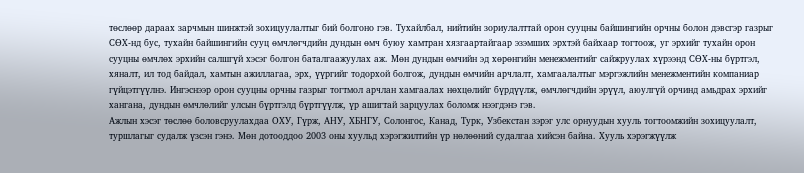төслөөр дараах зарчмын шинжтэй зохицуулалтыг бий болгоно гэв. Тухайлбал, нийтийн зориулалттай орон сууцны байшингийн орчны болон дэвсгэр газрыг СӨХ-нд бус, тухайн байшингийн сууц өмчлөгчдийн дундын өмч буюу хамтран хязгаартайгаар эзэмших эрхтэй байхаар тогтоож, уг эрхийг тухайн орон сууцны өмчлөх эрхийн салшгүй хэсэг болгон баталгаажуулах аж. Мөн дундын өмчийн эд хөрөнгийн менежментийг сайжруулах хүрээнд СӨХ-ны бүртгэл, хяналт, ил тод байдал, хамтын ажиллагаа, эрх, үүргийг тодорхой болгож, дундын өмчийн арчлалт, хамгаалалтыг мэргэжлийн менежментийн компаниар гүйцэтгүүлнэ. Ингэснээр орон сууцны орчны газрыг тогтмол арчлан хамгаалах нөхцөлийг бүрдүүлж, өмчлөгчдийн эрүүл, аюулгүй орчинд амьдрах эрхийг хангана, дундын өмчлөлийг улсын бүртгэлд бүртгүүлж, үр ашигтай зарцуулах боломж нээгдэнэ гэв.
Ажлын хэсэг төслөө боловсруулахдаа ОХУ, Гүрж, АНУ, ХБНГУ, Солонгос, Канад, Турк, Узбекстан зэрэг улс орнуудын хууль тогтоомжийн зохицуулалт, туршлагыг судалж үзсэн гэнэ. Мөн дотооддоо 2003 оны хуульд хэрэгжилтийн үр нөлөөний судалгаа хийсэн байна. Хууль хэрэгжүүлж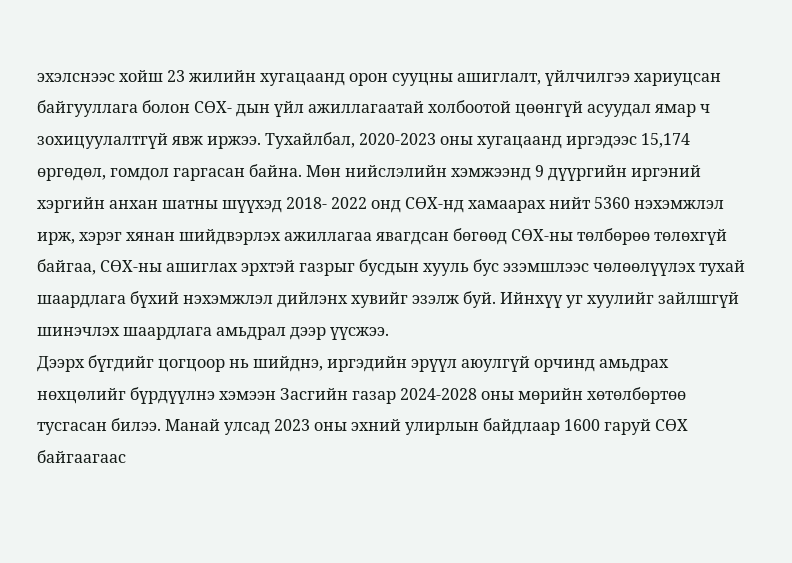эхэлснээс хойш 23 жилийн хугацаанд орон сууцны ашиглалт, үйлчилгээ хариуцсан байгууллага болон СӨХ- дын үйл ажиллагаатай холбоотой цөөнгүй асуудал ямар ч зохицуулалтгүй явж иржээ. Тухайлбал, 2020-2023 оны хугацаанд иргэдээс 15,174 өргөдөл, гомдол гаргасан байна. Мөн нийслэлийн хэмжээнд 9 дүүргийн иргэний хэргийн анхан шатны шүүхэд 2018- 2022 онд СӨХ-нд хамаарах нийт 5360 нэхэмжлэл ирж, хэрэг хянан шийдвэрлэх ажиллагаа явагдсан бөгөөд СӨХ-ны төлбөрөө төлөхгүй байгаа, СӨХ-ны ашиглах эрхтэй газрыг бусдын хууль бус эзэмшлээс чөлөөлүүлэх тухай шаардлага бүхий нэхэмжлэл дийлэнх хувийг эзэлж буй. Ийнхүү уг хуулийг зайлшгүй шинэчлэх шаардлага амьдрал дээр үүсжээ.
Дээрх бүгдийг цогцоор нь шийднэ, иргэдийн эрүүл аюулгүй орчинд амьдрах нөхцөлийг бүрдүүлнэ хэмээн Засгийн газар 2024-2028 оны мөрийн хөтөлбөртөө тусгасан билээ. Манай улсад 2023 оны эхний улирлын байдлаар 1600 гаруй СӨХ байгаагаас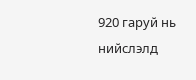920 гаруй нь нийслэлд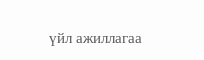үйл ажиллагаа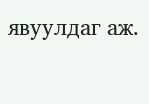явуулдаг аж.